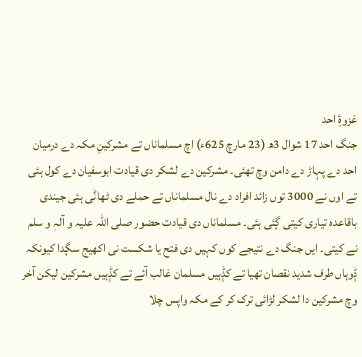غزوۂِ احد
جنگ احد 17 شوال 3ھ (23 مارچ 625ء) اچ مسلماناں تے مشرکینِ مکہ دے درمیان احد دے پہاڑ دے دامن وچ تھئی۔ مشرکین دے لشکر دی قیادت ابوسفیان دے کول ہئی تے اوں نے 3000 توں زائد افراد دے نال مسلماناں تے حملے دی ٹھاݨی ہئی جیندی باقاعدہ تیاری کیتی ڳئی ہئی۔ مسلماناں دی قیادت حضور صلی اللہ علیہ و آلہٖ و سلم نے کیتی۔ ایں جنگ دے نتیجے کوں کہیں دی فتح یا شکست نی اکھیج سڳدا کیونکہ ݙوہاں طرف شدید نقصان تھیا تے کݙہیں مسلمان غالب آئے تے کݙہیں مشرکین لیکن آخر وچ مشرکین دا لشکر لڑائی ترک کر کے مکہ واپس چلا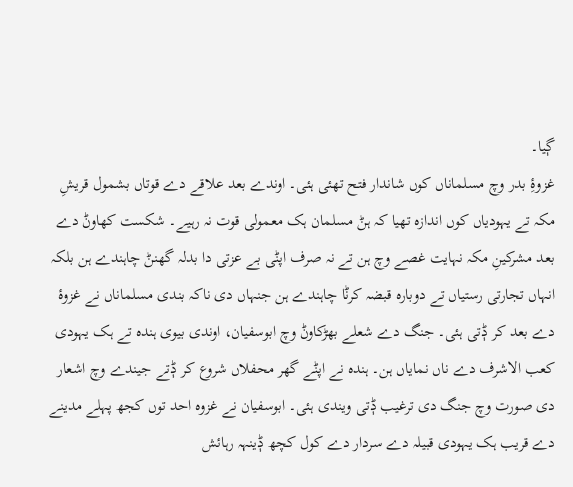ڳیا۔
غزوۂِ بدر وچ مسلماناں کوں شاندار فتح تھئی ہئی۔ اوندے بعد علاقے دے قوتاں بشمول قریشِ مکہ تے یہودیاں کوں اندازہ تھیا کہ ہݨ مسلمان ہک معمولی قوت نہ رہیے۔ شکست کھاوݨ دے بعد مشرکینِ مکہ نہایت غصے وچ ہن تے نہ صرف اپݨی بے عزتی دا بدلہ گھنݨ چاہندے ہن بلکہ انہاں تجارتی رستیاں تے دوبارہ قبضہ کرݨا چاہندے ہن جنہاں دی ناکہ بندی مسلماناں نے غزوۂ دے بعد کر ݙتی ہئی۔ جنگ دے شعلے بھڑکاوݨ وچ ابوسفیان، اوندی بیوی ہندہ تے ہک یہودی کعب الاشرف دے ناں نمایاں ہن۔ ہندہ نے اپݨے گھر محفلاں شروع کر ݙتے جیندے وچ اشعار دی صورت وچ جنگ دی ترغیب ݙتی ویندی ہئی۔ ابوسفیان نے غزوہ احد توں کجھ پہلے مدینے دے قریب ہک یہودی قبیلہ دے سردار دے کول کچھ ݙینہہ رہائش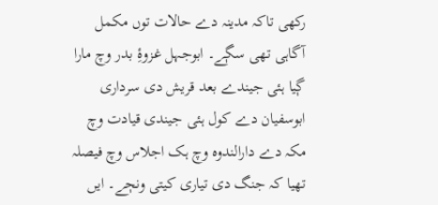رکھی تاکہ مدینہ دے حالات توں مکمل آگاہی تھی سڳے۔ ابوجہل غزوۂِ بدر وچ مارا ڳیا ہئی جیندے بعد قریش دی سرداری ابوسفیان دے کول ہئی جیندی قیادت وچ مکہ دے دارالندوہ وچ ہک اجلاس وچ فیصلہ تھیا کہ جنگ دی تیاری کیتی ونڄے۔ ایں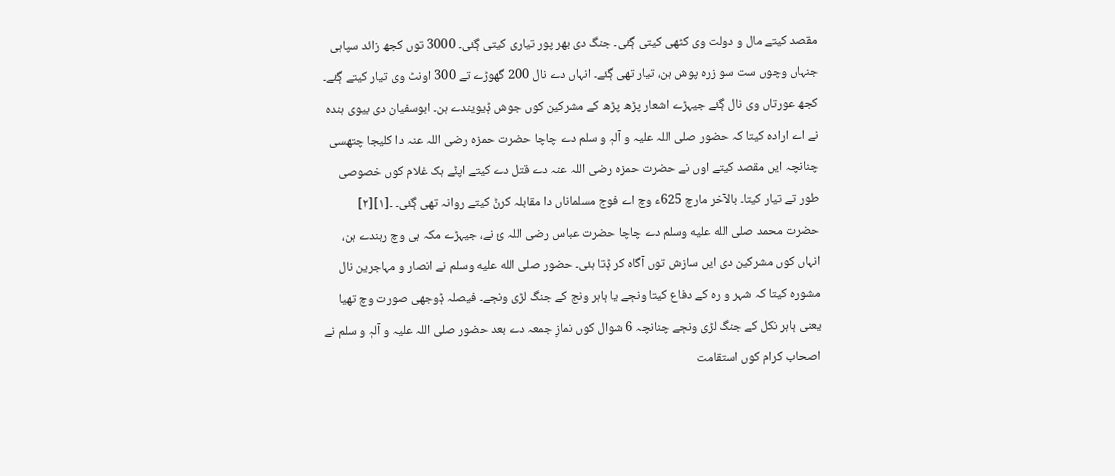مقصد کیتے مال و دولت وی کٹھی کیتی ڳئی۔ جنگ دی بھر پور تیاری کیتی ڳئی۔ 3000 توں کجھ زائد سپاہی جنہاں وچوں ست سو زرہ پوش ہن، تیار تھی ڳئے۔ انہاں دے نال 200 گھوڑے تے 300 اونٹ وی تیار کیتے ڳئے۔ کجھ عورتاں وی نال ڳئے جیہڑے اشعار پڑھ پڑھ کے مشرکین کوں جوش ݙیویندے ہن۔ ابوسفیان دی بیوی ہندہ نے اے ارادہ کیتا کہ حضور صلی اللہ علیہ و آلہٖ و سلم دے چاچا حضرت حمزہ رضی اللہ عنہ دا کلیجا چتھسی چنانچہ ایں مقصد کیتے اوں نے حضرت حمزہ رضی اللہ عنہ دے قتل دے کیتے اپݨے ہک غلام کوں خصوصی طور تے تیار کیتا۔ بالآخر مارچ 625ء وچ اے فوج مسلماناں دا مقابلہ کرݨ کیتے روانہ تھی ڳئی۔ ۔[١][٢]
حضرت محمد صلى الله عليه وسلم دے چاچا حضرت عباس رضی اللہ ئ نے، جیہڑے مکہ ہی وچ رہندے ہن، انہاں کوں مشرکین دی ایں سازش توں آگاہ کر ݙتا ہئی۔ حضور صلى الله عليه وسلم نے انصار و مہاجرین نال مشورہ کیتا کہ شہر و رہ کے دفاع کیتا ونڄے یا ٻاہر ونڄ کے جنگ لڑی ونڄے۔ فیصلہ ݙوجھی صورت وچ تھیا یعنی ٻاہر نکل کے جنگ لڑی ونڄے چنانچہ 6 شوال کوں نمازِ جمعہ دے بعد حضور صلی اللہ علیہ و آلہٖ و سلم نے اصحاب کرام کوں استقامت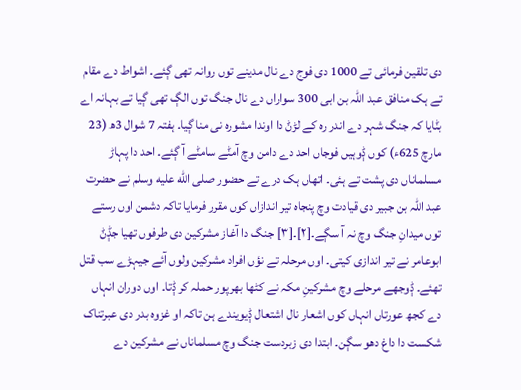دی تلقین فرمائی تے 1000 دی فوج دے نال مدینے توں روانہ تھی ڳئے۔ اشواط دے مقام تے ہک منافق عبد اللہ بن ابی 300 سواراں دے نال جنگ توں الڳ تھی ڳیا تے بہانہ اے بݨایا کہ جنگ شہر دے اندر رہ کے لڑݨ دا اوندا مشورہ نی منا ڳیا۔ ہفتہ 7 شوال 3ھ (23 مارچ 625ء) کوں ݙوہیں فوجاں احد دے دامن وچ آمݨے سامݨے آ ڳئے۔ احد دا پہاڑ مسلماناں دی پشت تے ہئی۔ اتھاں ہک درے تے حضور صلى الله عليه وسلم نے حضرت عبد اللہ بن جبیر دی قیادت وچ پنجاہ تیر اندازاں کوں مقرر فرمایا تاکہ دشمن اوں رستے توں میدانِ جنگ وچ نہ آ سڳے۔[٢]۔[٣] جنگ دا آغاز مشرکین دی طرفوں تھیا جݙݨ ابوعامر نے تیر اندازی کیتی۔ اوں مرحلہ تے نؤں افراد مشرکین ولوں آئے جیہڑے سب قتل تھئے۔ ݙوجھے مرحلے وچ مشرکینِ مکہ نے کٹھا بھرپور حملہ کر ݙتا۔ اوں دوران انہاں دے کجھ عورتاں انہاں کوں اشعار نال اشتعال ݙیویندے ہن تاکہ او غزوہ بدر دی عبرتناک شکست دا داغ دھو سڳن۔ ابتدا دی زبردست جنگ وچ مسلماناں نے مشرکین دے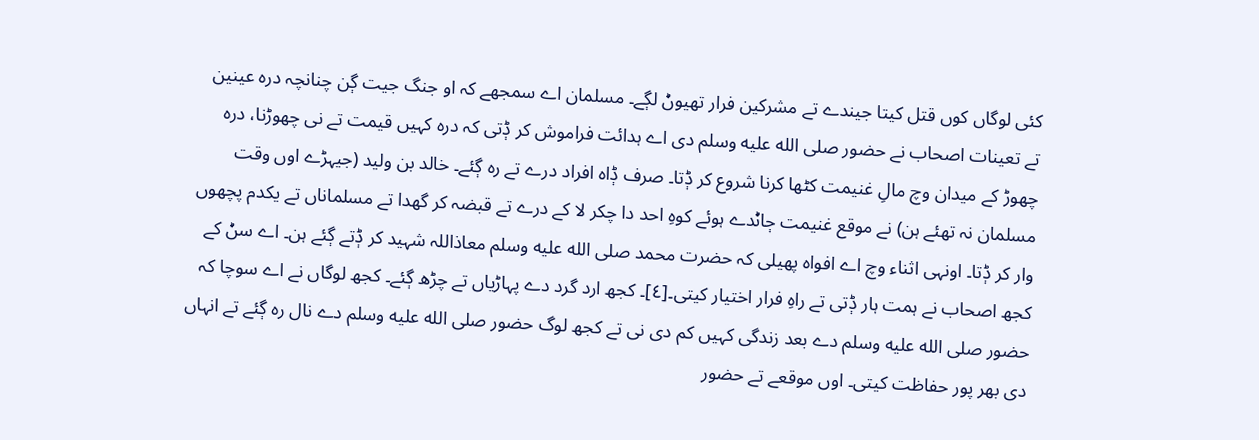کئی لوگاں کوں قتل کیتا جیندے تے مشرکین فرار تھیوݨ لڳے۔ مسلمان اے سمجھے کہ او جنگ جیت ڳن چنانچہ درہ عینین تے تعینات اصحاب نے حضور صلى الله عليه وسلم دی اے ہدائت فراموش کر ݙتی کہ درہ کہیں قیمت تے نی چھوڑنا، درہ چھوڑ کے میدان وچ مالِ غنیمت کٹھا کرنا شروع کر ݙتا۔ صرف ݙاہ افراد درے تے رہ ڳئے۔ خالد بن ولید (جیہڑے اوں وقت مسلمان نہ تھئے ہن) نے موقع غنیمت ڄاݨدے ہوئے کوہِ احد دا چکر لا کے درے تے قبضہ کر گھدا تے مسلماناں تے یکدم پچھوں وار کر ݙتا۔ اونہی اثناء وچ اے افواہ پھیلی کہ حضرت محمد صلى الله عليه وسلم معاذاللہ شہید کر ݙتے ڳئے ہن۔ اے سݨ کے کجھ اصحاب نے ہمت ہار ݙتی تے راہِ فرار اختیار کیتی۔[٤]۔ کجھ ارد گرد دے پہاڑیاں تے چڑھ ڳئے۔ کجھ لوگاں نے اے سوچا کہ حضور صلى الله عليه وسلم دے بعد زندگی کہیں کم دی نی تے کجھ لوگ حضور صلى الله عليه وسلم دے نال رہ ڳئے تے انہاں دی بھر پور حفاظت کیتی۔ اوں موقعے تے حضور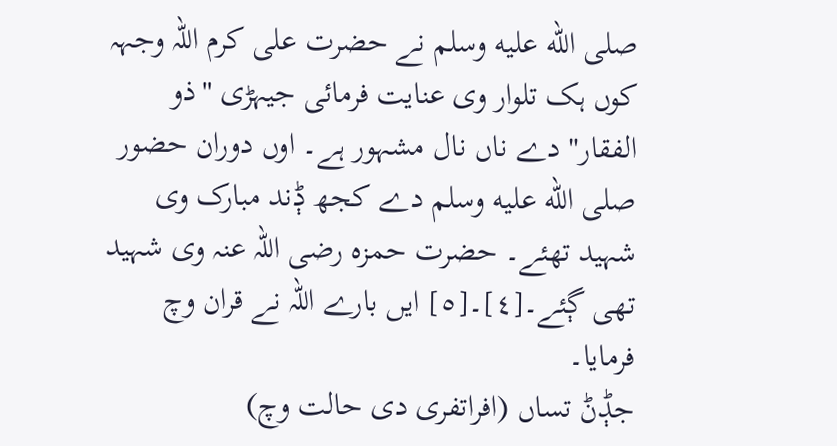صلى الله عليه وسلم نے حضرت علی کرم اللہ وجہہ کوں ہک تلوار وی عنایت فرمائی جیہڑی "ذو الفقار" دے ناں نال مشہور ہے۔ اوں دوران حضور صلى الله عليه وسلم دے کجھ ݙند مبارک وی شہید تھئے۔ حضرت حمزہ رضی اللہ عنہ وی شہید تھی ڳئے۔[٤]۔[٥] ایں بارے اللہ نے قران وچ فرمایا۔
جݙݨ تساں (افراتفری دی حالت وچ)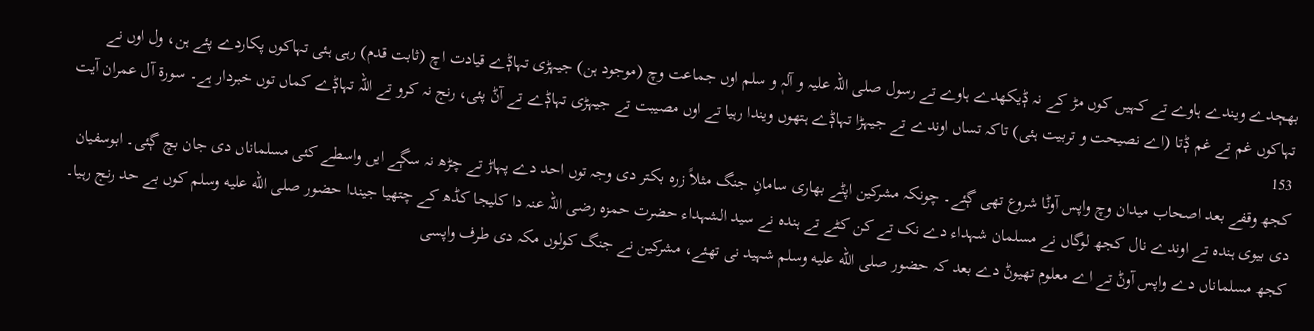بھڄدے ویندے ہاوے تے کہیں کوں مڑ کے نہ ݙیکھدے ہاوے تے رسول صلی اللہ علیہ و آلہٖ و سلم اوں جماعت وچ (موجود ہن) جیہڑی تہاݙے قیادت اچ (ثابت قدم) رہی ہئی تہاکوں پکاردے پئے ہن، ول اوں نے تہاکوں غم تے غم ݙتا (اے نصیحت و تربیت ہئی) تاکہ تساں اوندے تے جیہڑا تہاݙے ہتھوں ویندا رہیا تے اوں مصیبت تے جیہڑی تہاݙے تے آݨ پئی، رنج نہ کرو تے اللہ تہاݙے کماں توں خبردار ہے۔ سورۃ آل عمران آیت 153
کجھ وقفے بعد اصحاب میدان وچ واپس آوݨا شروع تھی ڳئے۔ چونکہ مشرکین اپݨے بھاری سامانِ جنگ مثلاً زرہ بکتر دی وجہ توں احد دے پہاڑ تے چڑھ نہ سڳے ایں واسطے کئی مسلماناں دی جان بچ ڳئی۔ ابوسفیان دی بیوی ہندہ تے اوندے نال کجھ لوگاں نے مسلمان شہداء دے نک تے کن کٹے تے ہندہ نے سید الشہداء حضرت حمزہ رضی اللہ عنہ دا کلیجا کڈھ کے چتھیا جیندا حضور صلى الله عليه وسلم کوں بے حد رنج رہیا۔ کجھ مسلماناں دے واپس آوݨ تے اے معلوم تھیوݨ دے بعد کہ حضور صلى الله عليه وسلم شہید نی تھئے، مشرکین نے جنگ کولوں مکہ دی طرف واپسی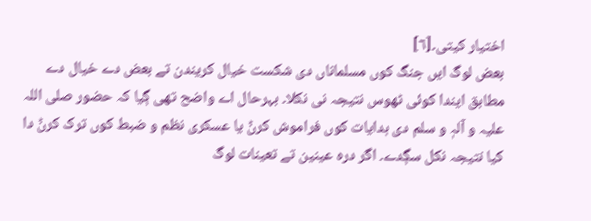اختیار کیتی۔[٦]
بعض لوگ ایں جنگ کوں مسلماناں دی شکست خیال کریندن تے بعض دے خیال دے مطابق ایندا کوئی ٹھوس نتیجہ نی نکلا۔ بہرحال اے واضح تھی ڳیا کہ حضور صلی اللہ علیہ و آلہٖ و سلم دی ہدایات کوں فراموش کرݨ یا عسکری نظم و ضبط کوں ترک کرݨ دا کیا نتیجہ نکل سڳدے۔ اگر درہ عینین تے تعینات لوگ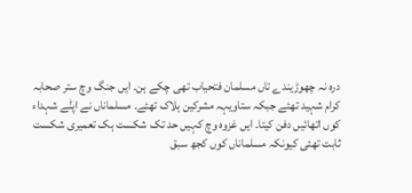درہ نہ چھوڑیندے تاں مسلمان فتحیاب تھی چکے ہن۔ ایں جنگ وچ ستر صحابہ کرام شہید تھئے جبکہ ستاویہہ مشرکین ہلاک تھئے۔ مسلماناں نے اپݨے شہداء کوں اتھائیں دفن کیتا۔ ایں غزوہ وچ کہیں حد تک شکست ہک تعمیری شکست ثابت تھئی کیونکہ مسلماناں کوں کجھ سبق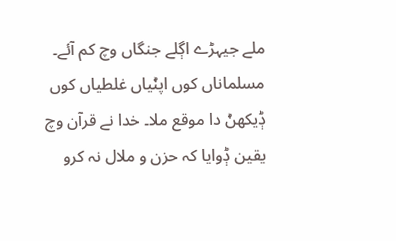ملے جیہڑے اڳلے جنگاں وچ کم آئے۔ مسلماناں کوں اپݨیاں غلطیاں کوں ݙیکھݨ دا موقع ملا۔ خدا نے قرآن وچ یقین ݙوایا کہ حزن و ملال نہ کرو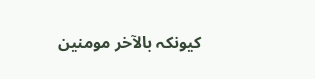کیونکہ بالآخر مومنین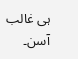ہی غالب آسن۔